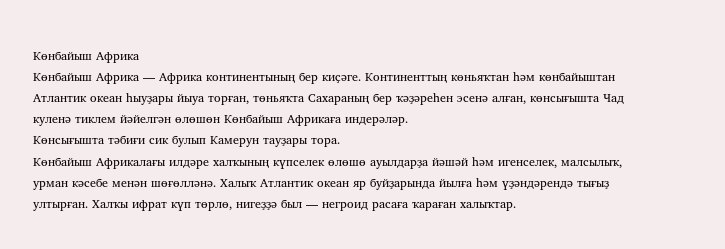Көнбайыш Африка
Көнбайыш Африка — Африка континентының бер киҫәге. Континенттың көньяҡтан һәм көнбайыштан Атлантик океан һыуҙары йыуа торған, төньяҡта Сахараның бер ҡәҙәреһен эсенә алған, көнсығышта Чад куленә тиклем йәйелгән өлөшөн Көнбайыш Африкаға индерәләр.
Көнсығышта тәбиғи сик булып Камерун тауҙары тора.
Көнбайыш Африкалағы илдәре халҡының күпселек өлөшө ауылдарҙа йәшәй һәм игенселек, малсылыҡ, урман кәсебе менән шөғөлләнә. Халыҡ Атлантик океан яр буйҙарында йылға һәм үҙәндәрендә тығыҙ ултырған. Халҡы ифрат күп төрлө, нигеҙҙә был — негроид расаға ҡараған халыҡтар.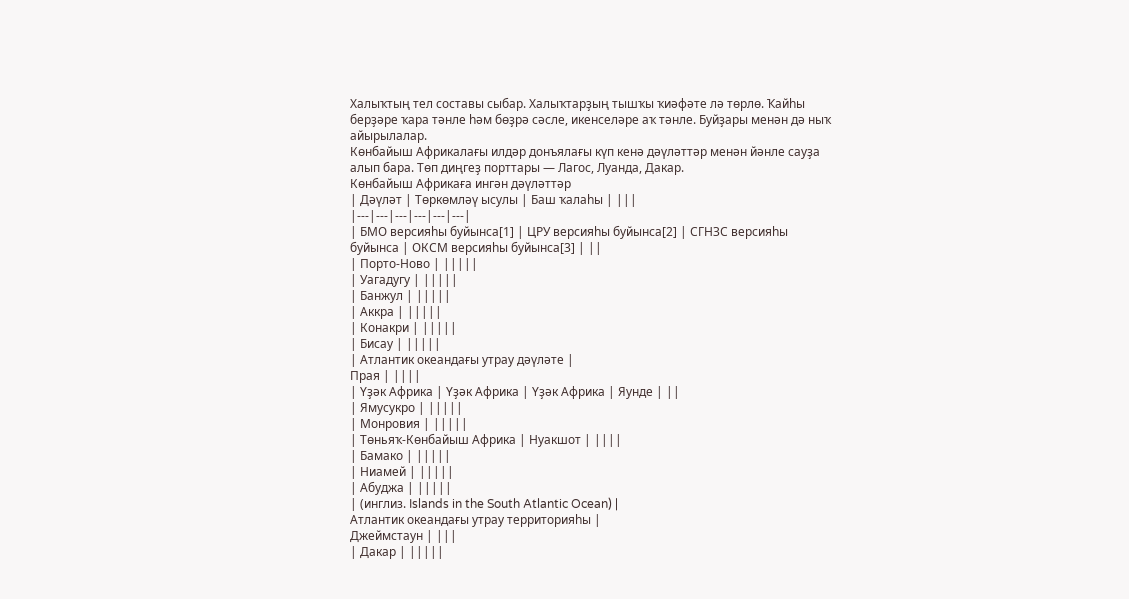Халыҡтың тел составы сыбар. Халыҡтарҙың тышҡы ҡиәфәте лә төрлө. Ҡайһы берҙәре ҡара тәнле һәм бөҙрә сәсле, икенселәре аҡ тәнле. Буйҙары менән дә ныҡ айырылалар.
Көнбайыш Африкалағы илдәр донъялағы күп кенә дәүләттәр менән йәнле сауҙа алып бара. Төп диңгеҙ порттары — Лагос, Луанда, Дакар.
Көнбайыш Африкаға ингән дәүләттәр
| Дәүләт | Төркөмләү ысулы | Баш ҡалаһы | |||
|---|---|---|---|---|---|
| БМО версияһы буйынса[1] | ЦРУ версияһы буйынса[2] | СГНЗС версияһы буйынса | ОКСМ версияһы буйынса[3] | ||
| Порто-Ново | |||||
| Уагадугу | |||||
| Банжул | |||||
| Аккра | |||||
| Конакри | |||||
| Бисау | |||||
| Атлантик океандағы утрау дәүләте |
Прая | ||||
| Үҙәк Африка | Үҙәк Африка | Үҙәк Африка | Яунде | ||
| Ямусукро | |||||
| Монровия | |||||
| Төньяҡ-Көнбайыш Африка | Нуакшот | ||||
| Бамако | |||||
| Ниамей | |||||
| Абуджа | |||||
| (инглиз. Islands in the South Atlantic Ocean) |
Атлантик океандағы утрау территорияһы |
Джеймстаун | |||
| Дакар | |||||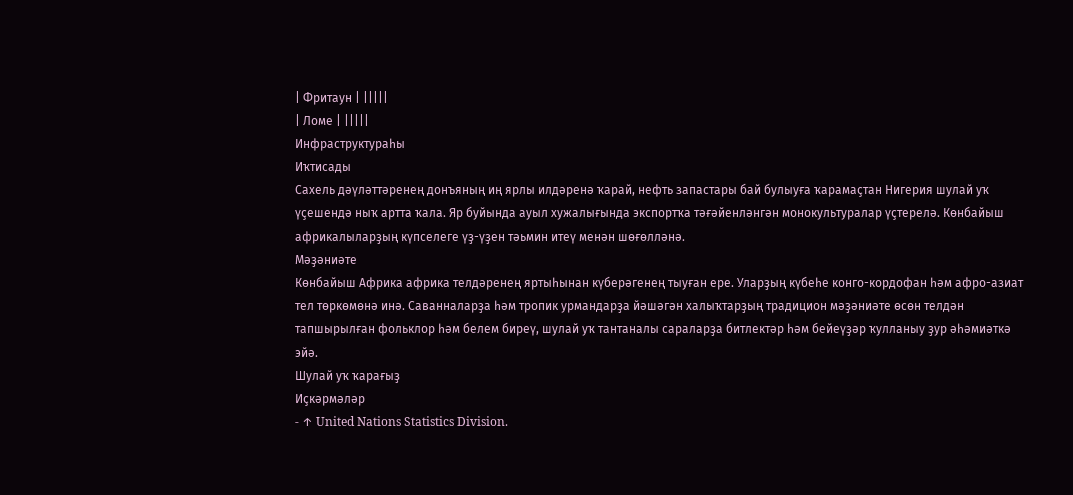| Фритаун | |||||
| Ломе | |||||
Инфраструктураһы
Иҡтисады
Сахель дәүләттәренең донъяның иң ярлы илдәренә ҡарай, нефть запастары бай булыуға ҡарамаҫтан Нигерия шулай уҡ үҫешендә ныҡ артта ҡала. Яр буйында ауыл хужалығында экспортҡа тәғәйенләнгән монокультуралар үҫтерелә. Көнбайыш африкалыларҙың күпселеге үҙ-үҙен тәьмин итеү менән шөғөлләнә.
Мәҙәниәте
Көнбайыш Африка африка телдәренең яртыһынан күберәгенең тыуған ере. Уларҙың күбеһе конго-кордофан һәм афро-азиат тел төркөмөнә инә. Саванналарҙа һәм тропик урмандарҙа йәшәгән халыҡтарҙың традицион мәҙәниәте өсөн телдән тапшырылған фольклор һәм белем биреү, шулай уҡ тантаналы сараларҙа битлектәр һәм бейеүҙәр ҡулланыу ҙур әһәмиәткә эйә.
Шулай уҡ ҡарағыҙ
Иҫкәрмәләр
- ↑ United Nations Statistics Division.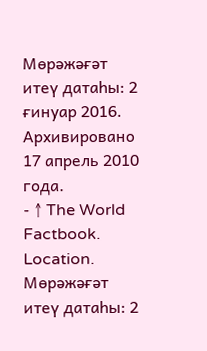Мөрәжәғәт итеү датаһы: 2 ғинуар 2016. Архивировано 17 апрель 2010 года.
- ↑ The World Factbook. Location. Мөрәжәғәт итеү датаһы: 2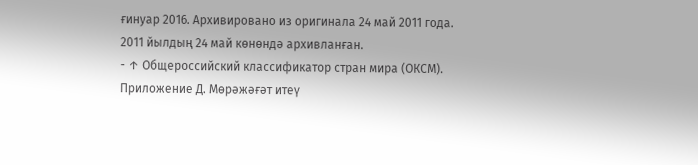ғинуар 2016. Архивировано из оригинала 24 май 2011 года. 2011 йылдың 24 май көнөндә архивланған.
- ↑ Общероссийский классификатор стран мира (ОКСМ). Приложение Д. Мөрәжәғәт итеү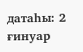датаһы: 2 ғинуар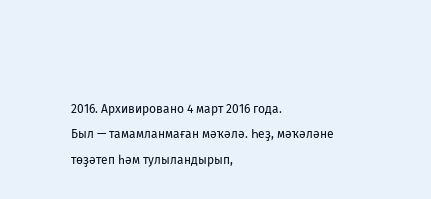2016. Архивировано 4 март 2016 года.
Был — тамамланмаған мәҡәлә. Һеҙ, мәҡәләне төҙәтеп һәм тулыландырып,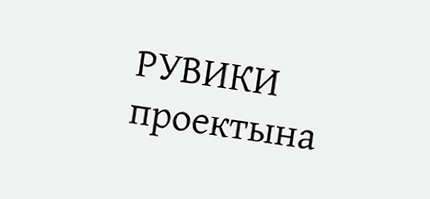РУВИКИ проектына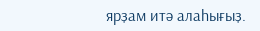ярҙам итә алаһығыҙ.